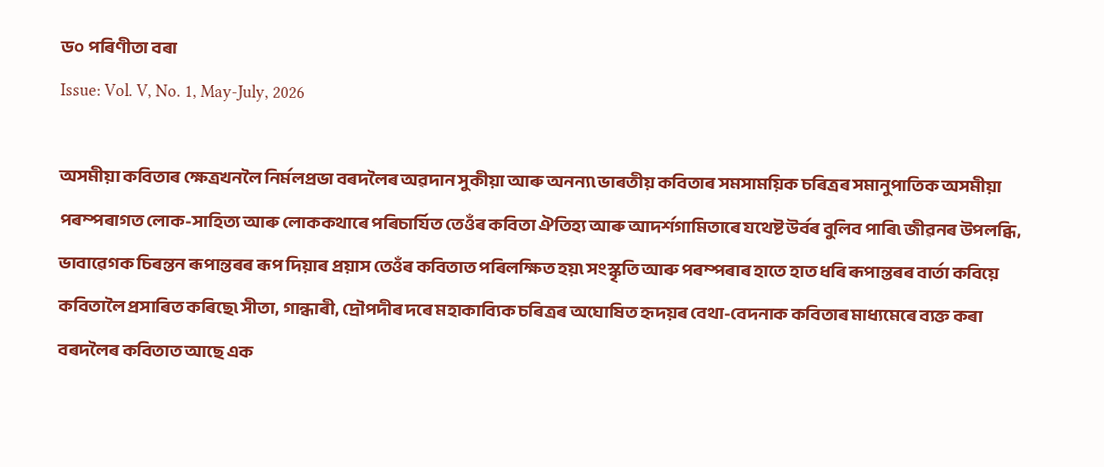ড੦ পৰিণীতা বৰা
Issue: Vol. V, No. 1, May-July, 2026

অসমীয়া কবিতাৰ ক্ষেত্ৰখনলৈ নিৰ্মলপ্ৰভা বৰদলৈৰ অৱদান সুকীয়া আৰু অনন্য৷ ভাৰতীয় কবিতাৰ সমসাময়িক চৰিত্ৰৰ সমানুপাতিক অসমীয়া পৰম্পৰাগত লোক-সাহিত্য আৰু লোককথাৰে পৰিচাৰ্যিত তেওঁৰ কবিতা ঐতিহ্য আৰু আদৰ্শগামিতাৰে যথেষ্ট উৰ্বৰ বুলিব পাৰি৷ জীৱনৰ উপলব্ধি, ভাবাৱেগক চিৰন্তন ৰূপান্তৰৰ ৰূপ দিয়াৰ প্ৰয়াস তেওঁৰ কবিতাত পৰিলক্ষিত হয়৷ সংস্কৃতি আৰু পৰম্পৰাৰ হাতে হাত ধৰি ৰূপান্তৰৰ বাৰ্তা কবিয়ে কবিতালৈ প্ৰসাৰিত কৰিছে৷ সীতা, গান্ধাৰী, দ্ৰৌপদীৰ দৰে মহাকাব্যিক চৰিত্ৰৰ অঘোষিত হৃদয়ৰ বেথা-বেদনাক কবিতাৰ মাধ্যমেৰে ব্যক্ত কৰা বৰদলৈৰ কবিতাত আছে এক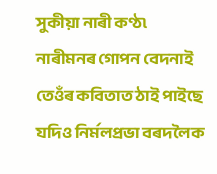সুকীয়া নাৰী কণ্ঠ৷ নাৰীমনৰ গোপন বেদনাই তেওঁৰ কবিতাত ঠাই পাইছে যদিও নিৰ্মলপ্ৰভা বৰদলৈক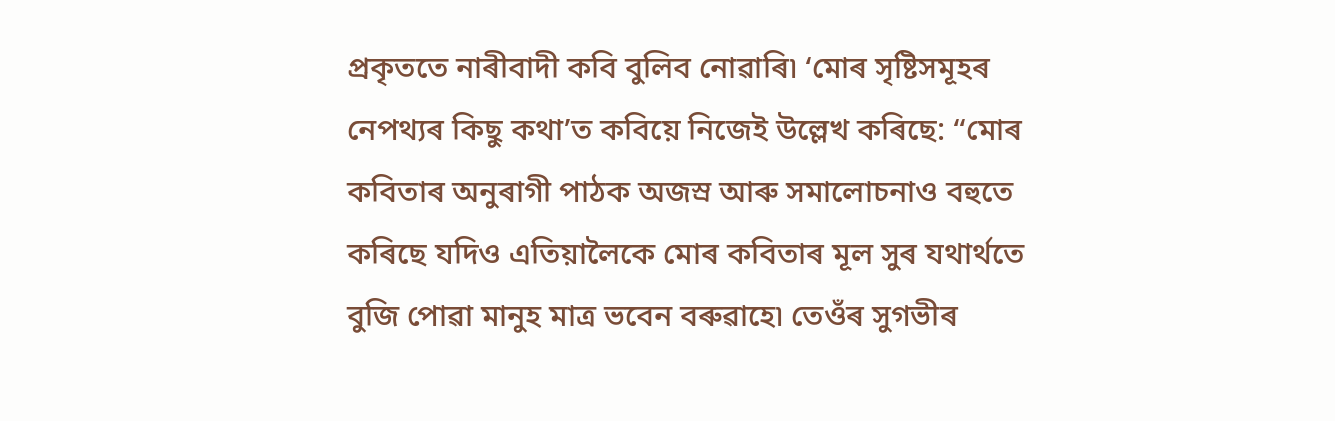প্ৰকৃততে নাৰীবাদী কবি বুলিব নোৱাৰি৷ ‘মোৰ সৃষ্টিসমূহৰ নেপথ্যৰ কিছু কথা’ত কবিয়ে নিজেই উল্লেখ কৰিছে: ‘‘মোৰ কবিতাৰ অনুৰাগী পাঠক অজস্ৰ আৰু সমালোচনাও বহুতে কৰিছে যদিও এতিয়ালৈকে মোৰ কবিতাৰ মূল সুৰ যথাৰ্থতে বুজি পোৱা মানুহ মাত্ৰ ভবেন বৰুৱাহে৷ তেওঁৰ সুগভীৰ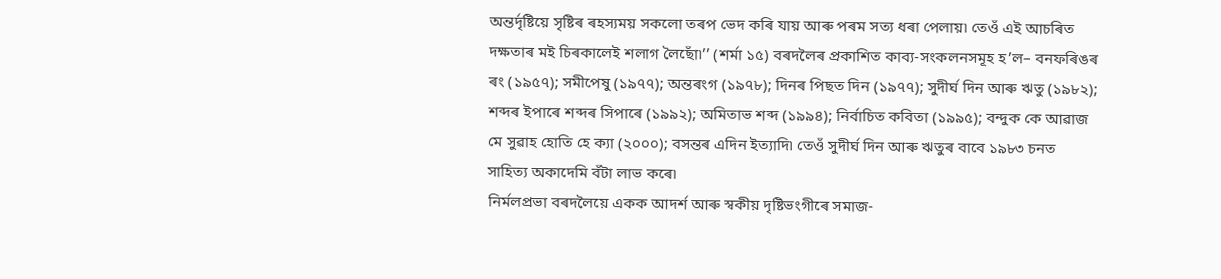অন্তৰ্দৃষ্টিয়ে সৃষ্টিৰ ৰহস্যময় সকলো তৰপ ভেদ কৰি যায় আৰু পৰম সত্য ধৰা পেলায়৷ তেওঁ এই আচৰিত দক্ষতাৰ মই চিৰকালেই শলাগ লৈছোঁ৷’’ (শৰ্মা ১৫) বৰদলৈৰ প্ৰকাশিত কাব্য-সংকলনসমূহ হ’ল– বনফৰিঙৰ ৰং (১৯৫৭); সমীপেষু (১৯৭৭); অন্তৰংগ (১৯৭৮); দিনৰ পিছত দিন (১৯৭৭); সুদীৰ্ঘ দিন আৰু ঋতু (১৯৮২); শব্দৰ ইপাৰে শব্দৰ সিপাৰে (১৯৯২); অমিতাভ শব্দ (১৯৯৪); নিৰ্বাচিত কবিতা (১৯৯৫); বন্দুক কে আৱাজ মে সুৱাহ হোতি হে ক্যা (২০০০); বসন্তৰ এদিন ইত্যাদি৷ তেওঁ সুদীৰ্ঘ দিন আৰু ঋতুৰ বাবে ১৯৮৩ চনত সাহিত্য অকাদেমি বঁটা লাভ কৰে৷
নিৰ্মলপ্ৰভা বৰদলৈয়ে একক আদৰ্শ আৰু স্বকীয় দৃষ্টিভংগীৰে সমাজ-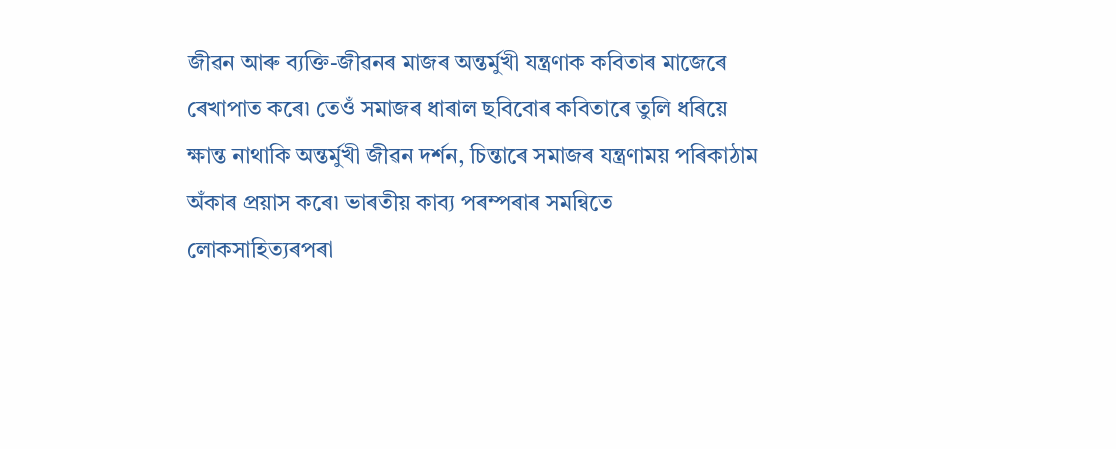জীৱন আৰু ব্যক্তি-জীৱনৰ মাজৰ অন্তৰ্মুখী যন্ত্ৰণাক কবিতাৰ মাজেৰে ৰেখাপাত কৰে৷ তেওঁ সমাজৰ ধাৰাল ছবিবোৰ কবিতাৰে তুলি ধৰিয়ে ক্ষান্ত নাথাকি অন্তৰ্মুখী জীৱন দৰ্শন, চিন্তাৰে সমাজৰ যন্ত্ৰণাময় পৰিকাঠাম অঁকাৰ প্ৰয়াস কৰে৷ ভাৰতীয় কাব্য পৰম্পৰাৰ সমন্বিতে লোকসাহিত্যৰপৰা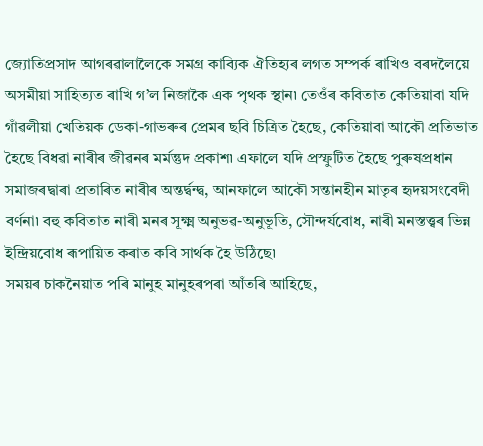জ্যোতিপ্ৰসাদ আগৰৱালালৈকে সমগ্ৰ কাব্যিক ঐতিহ্যৰ লগত সম্পৰ্ক ৰাখিও বৰদলৈয়ে অসমীয়া সাহিত্যত ৰাখি গ’ল নিজাকৈ এক পৃথক স্থান৷ তেওঁৰ কবিতাত কেতিয়াবা যদি গাঁৱলীয়া খেতিয়ক ডেকা-গাভৰুৰ প্ৰেমৰ ছবি চিত্ৰিত হৈছে, কেতিয়াবা আকৌ প্ৰতিভাত হৈছে বিধৱা নাৰীৰ জীৱনৰ মৰ্মন্তুদ প্ৰকাশ৷ এফালে যদি প্ৰস্ফুটিত হৈছে পুৰুষপ্ৰধান সমাজৰদ্বাৰা প্ৰতাৰিত নাৰীৰ অন্তৰ্দ্বন্দ্ব, আনফালে আকৌ সন্তানহীন মাতৃৰ হৃদয়সংবেদী বৰ্ণনা৷ বহু কবিতাত নাৰী মনৰ সূক্ষ্ম অনুভৱ-অনুভূতি, সৌন্দৰ্যবোধ, নাৰী মনস্তত্ত্বৰ ভিন্ন ইন্দ্ৰিয়বোধ ৰূপায়িত কৰাত কবি সাৰ্থক হৈ উঠিছে৷
সময়ৰ চাকনৈয়াত পৰি মানুহ মানুহৰপৰা আঁতৰি আহিছে,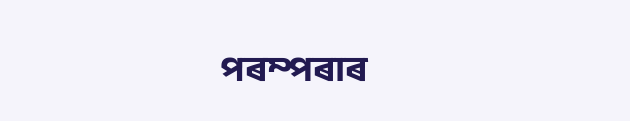পৰম্পৰাৰ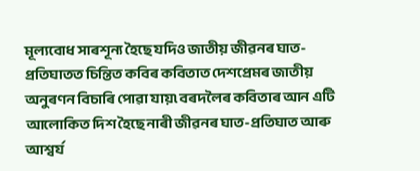মূল্যবোধ সাৰশূন্য হৈছে যদিও জাতীয় জীৱনৰ ঘাত-প্ৰতিঘাতত চিন্তিত কবিৰ কবিতাত দেশপ্ৰেমৰ জাতীয় অনুৰণন বিচাৰি পোৱা যায়৷ বৰদলৈৰ কবিতাৰ আন এটি আলোকিত দিশ হৈছে নাৰী জীৱনৰ ঘাত-প্ৰতিঘাত আৰু আশ্বৰ্য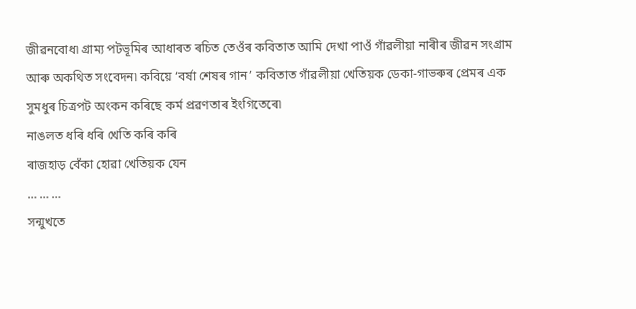জীৱনবোধ৷ গ্ৰাম্য পটভূমিৰ আধাৰত ৰচিত তেওঁৰ কবিতাত আমি দেখা পাওঁ গাঁৱলীয়া নাৰীৰ জীৱন সংগ্ৰাম আৰু অকথিত সংবেদন৷ কবিয়ে ‘বৰ্ষা শেষৰ গান’ কবিতাত গাঁৱলীয়া খেতিয়ক ডেকা-গাভৰুৰ প্ৰেমৰ এক সুমধুৰ চিত্ৰপট অংকন কৰিছে কৰ্ম প্ৰৱণতাৰ ইংগিতেৰে৷
নাঙলত ধৰি ধৰি খেতি কৰি কৰি
ৰাজহাড় বেঁকা হোৱা খেতিয়ক যেন
… … …
সন্মুখতে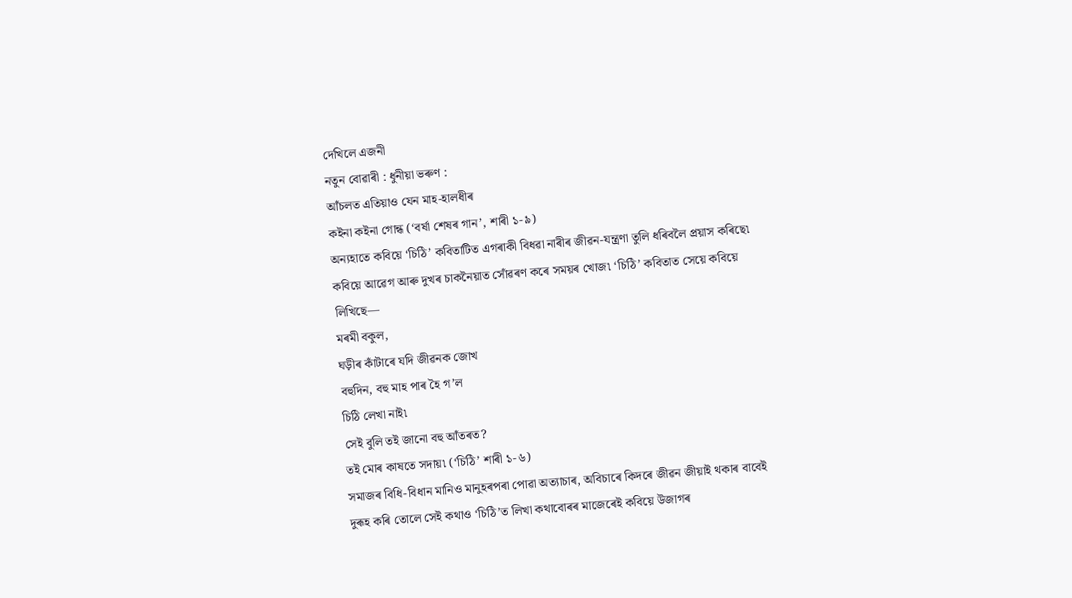দেখিলে এজনী
নতুন বোৱাৰী : ধুনীয়া ভৰুণ :
আঁচলত এতিয়াও যেন মাহ-হালধীৰ
কইনা কইনা গোন্ধ (‘বৰ্ষা শেষৰ গান’, শাৰী ১-৯)
অন্যহাতে কবিয়ে ‘চিঠি’ কবিতাটিত এগৰাকী বিধৱা নাৰীৰ জীৱন-যন্ত্ৰণা তুলি ধৰিবলৈ প্ৰয়াস কৰিছে৷ কবিয়ে আৱেগ আৰু দুখৰ চাকনৈয়াত সোঁৱৰণ কৰে সময়ৰ খোজ৷ ‘চিঠি’ কবিতাত সেয়ে কবিয়ে লিখিছে—
মৰমী বকুল,
ঘড়ীৰ কাঁটাৰে যদি জীৱনক জোখ
বহুদিন, বহু মাহ পাৰ হৈ গ’ল
চিঠি লেখা নাই৷
সেই বুলি তই জানো বহু আঁতৰত?
তই মোৰ কাষতে সদায়৷ (‘চিঠি’ শাৰী ১-৬)
সমাজৰ বিধি-বিধান মানিও মানুহৰপৰা পোৱা অত্যাচাৰ, অবিচাৰে কিদৰে জীৱন জীয়াই থকাৰ বাবেই দুৰূহ কৰি তোলে সেই কথাও ‘চিঠি’ত লিখা কথাবোৰৰ মাজেৰেই কবিয়ে উজাগৰ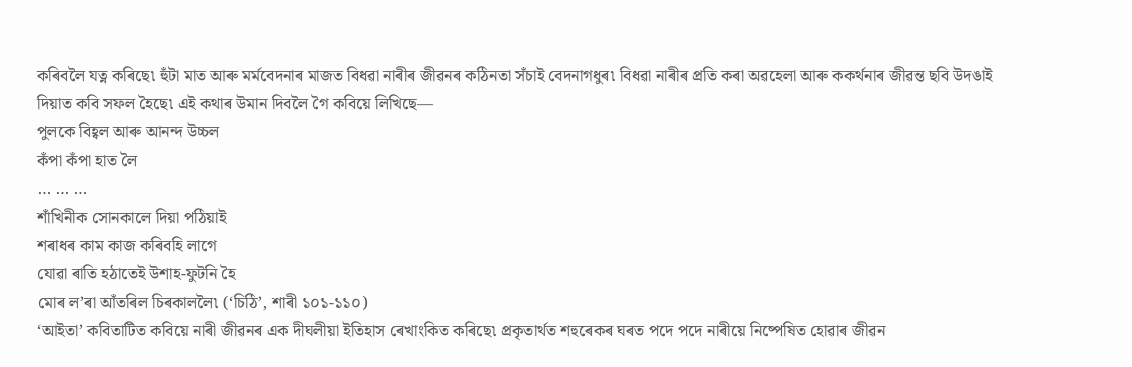কৰিবলৈ যত্ন কৰিছে৷ হুঁটা মাত আৰু মৰ্মবেদনাৰ মাজত বিধৱা নাৰীৰ জীৱনৰ কঠিনতা সঁচাই বেদনাগধুৰ৷ বিধৱা নাৰীৰ প্ৰতি কৰা অৱহেলা আৰু ককৰ্থনাৰ জীৱন্ত ছবি উদঙাই দিয়াত কবি সফল হৈছে৷ এই কথাৰ উমান দিবলৈ গৈ কবিয়ে লিখিছে—
পুলকে বিহ্বল আৰু আনন্দ উচ্চল
কঁপা কঁপা হাত লৈ
… … …
শাঁখিনীক সোনকালে দিয়া পঠিয়াই
শৰাধৰ কাম কাজ কৰিবহি লাগে
যোৱা ৰাতি হঠাতেই উশাহ-ফুটনি হৈ
মোৰ ল’ৰা আঁতৰিল চিৰকাললৈ৷ (‘চিঠি’, শাৰী ১০১-১১০)
‘আইতা’ কবিতাটিত কবিয়ে নাৰী জীৱনৰ এক দীঘলীয়া ইতিহাস ৰেখাংকিত কৰিছে৷ প্ৰকৃতাৰ্থত শহুৰেকৰ ঘৰত পদে পদে নাৰীয়ে নিষ্পেষিত হোৱাৰ জীৱন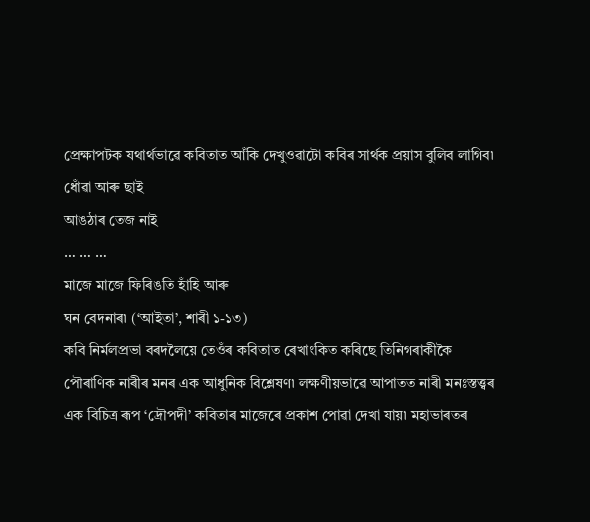প্ৰেক্ষাপটক যথাৰ্থভাৱে কবিতাত আঁকি দেখুওৱাটো কবিৰ সাৰ্থক প্ৰয়াস বুলিব লাগিব৷
ধোঁৱা আৰু ছাই
আঙঠাৰ তেজ নাই
… … …
মাজে মাজে ফিৰিঙতি হাঁহি আৰু
ঘন বেদনাৰ৷ (‘আইতা’, শাৰী ১-১৩)
কবি নিৰ্মলপ্ৰভা বৰদলৈয়ে তেওঁৰ কবিতাত ৰেখাংকিত কৰিছে তিনিগৰাকীকৈ পৌৰাণিক নাৰীৰ মনৰ এক আধুনিক বিশ্লেষণ৷ লক্ষণীয়ভাৱে আপাতত নাৰী মনঃস্তত্ত্বৰ এক বিচিত্ৰ ৰূপ ‘দ্ৰৌপদী’ কবিতাৰ মাজেৰে প্ৰকাশ পোৱা দেখা যায়৷ মহাভাৰতৰ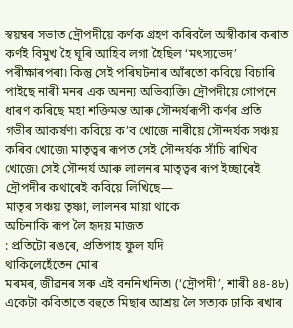স্বয়ম্বৰ সভাত দ্ৰৌপদীয়ে কৰ্ণক গ্ৰহণ কৰিবলৈ অস্বীকাৰ কৰাত কৰ্ণই বিমুখ হৈ ঘূৰি আহিব লগা হৈছিল ‘মৎস্যভেদ’ পৰীক্ষাৰপৰা৷ কিন্তু সেই পৰিঘটনাৰ আঁৰতো কবিয়ে বিচাৰি পাইছে নাৰী মনৰ এক অনন্য অভিব্যক্তি৷ দ্ৰৌপদীয়ে গোপনে ধাৰণ কৰিছে মহা শক্তিমন্ত আৰু সৌন্দৰ্যৰূপী কৰ্ণৰ প্ৰতি গভীৰ আকৰ্ষণ৷ কবিয়ে ক’ব খোজে নাৰীয়ে সৌন্দৰ্যক সঞ্চয় কৰিব খোজে৷ মাতৃত্বৰ ৰূপত সেই সৌন্দৰ্যক সাঁচি ৰাখিব খোজে৷ সেই সৌন্দৰ্য আৰু লালনৰ মাতৃত্বৰ ৰূপ ইচ্ছাৰেই দ্ৰৌপদীৰ কথাৰেই কবিয়ে লিখিছে—
মাতৃৰ সঞ্চয় তৃষ্ণা, লালনৰ মায়া থাকে
অচিনাকি ৰূপ লৈ হৃদয় মাজত
: প্ৰতিটো ৰঙৰে, প্ৰতিপাহ ফুল যদি
থাকিলেহেঁতেন মোৰ
মৰমৰ, জীৱনৰ সৰু এই বননিখনিত৷ (‘দ্ৰৌপদী’, শাৰী ৪৪-৪৮)
একেটা কবিতাতে বহুতে মিছাৰ আশ্ৰয় লৈ সত্যক ঢাকি ৰখাৰ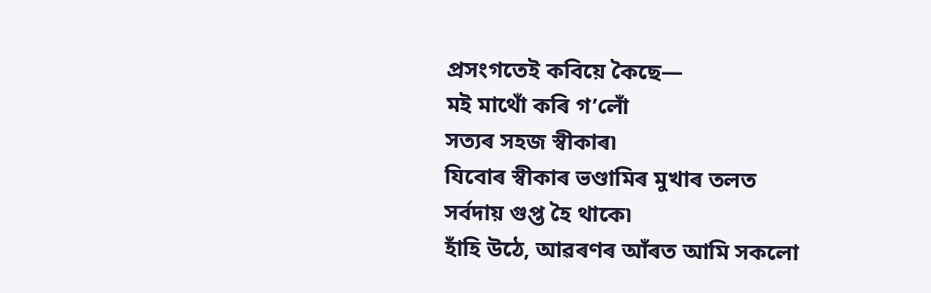প্ৰসংগতেই কবিয়ে কৈছে—
মই মাথোঁ কৰি গ’লোঁ
সত্যৰ সহজ স্বীকাৰ৷
যিবোৰ স্বীকাৰ ভণ্ডামিৰ মুখাৰ তলত
সৰ্বদায় গুপ্ত হৈ থাকে৷
হাঁহি উঠে, আৱৰণৰ আঁৰত আমি সকলো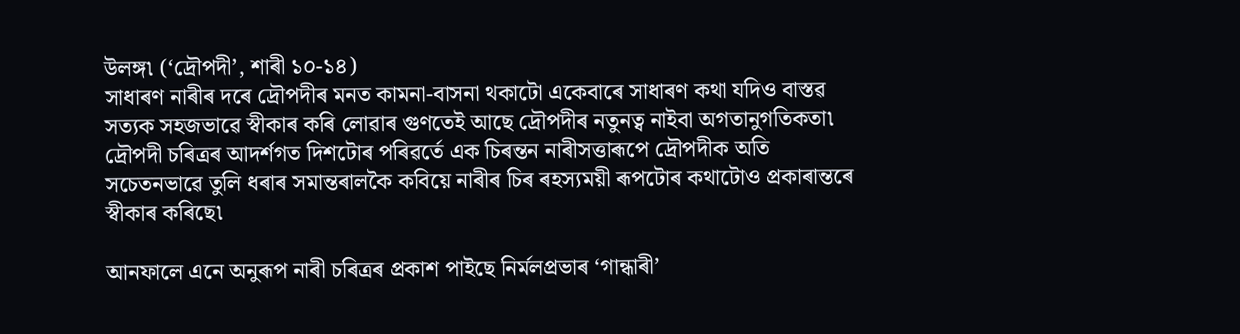উলঙ্গ৷ (‘দ্ৰৌপদী’, শাৰী ১০-১৪)
সাধাৰণ নাৰীৰ দৰে দ্ৰৌপদীৰ মনত কামনা-বাসনা থকাটো একেবাৰে সাধাৰণ কথা যদিও বাস্তৱ সত্যক সহজভাৱে স্বীকাৰ কৰি লোৱাৰ গুণতেই আছে দ্ৰৌপদীৰ নতুনত্ব নাইবা অগতানুগতিকতা৷ দ্ৰৌপদী চৰিত্ৰৰ আদৰ্শগত দিশটোৰ পৰিৱৰ্তে এক চিৰন্তন নাৰীসত্তাৰূপে দ্ৰৌপদীক অতি সচেতনভাৱে তুলি ধৰাৰ সমান্তৰালকৈ কবিয়ে নাৰীৰ চিৰ ৰহস্যময়ী ৰূপটোৰ কথাটোও প্ৰকাৰান্তৰে স্বীকাৰ কৰিছে৷

আনফালে এনে অনুৰূপ নাৰী চৰিত্ৰৰ প্ৰকাশ পাইছে নিৰ্মলপ্ৰভাৰ ‘গান্ধাৰী’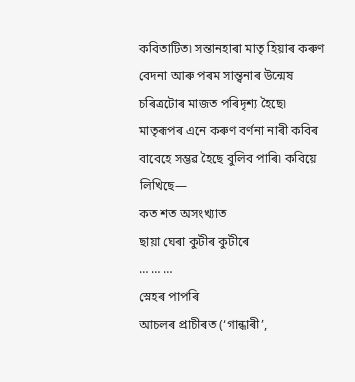কবিতাটিত৷ সন্তানহাৰা মাতৃ হিয়াৰ কৰুণ বেদনা আৰু পৰম সান্ত্বনাৰ উন্মেষ চৰিত্ৰটোৰ মাজত পৰিদৃশ্য হৈছে৷ মাতৃৰূপৰ এনে কৰুণ বৰ্ণনা নাৰী কবিৰ বাবেহে সম্ভৱ হৈছে বুলিব পাৰি৷ কবিয়ে লিখিছে—
কত শত অসংখ্যাত
ছায়া ঘেৰা কুটীৰ কুটীৰে
… … …
স্নেহৰ পাপৰি
আচলৰ প্ৰাচীৰত (‘গান্ধাৰী’,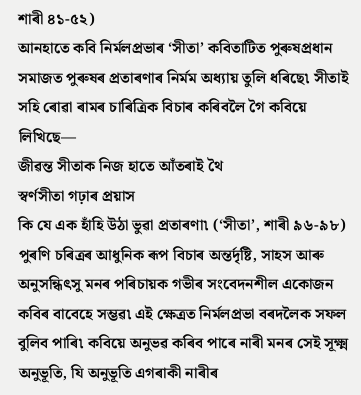শাৰী ৪১-৫২)
আনহাতে কবি নিৰ্মলপ্ৰভাৰ ‘সীতা’ কবিতাটিত পুৰুষপ্ৰধান সমাজত পুৰুষৰ প্ৰতাৰণাৰ নিৰ্মম অধ্যায় তুলি ধৰিছে৷ সীতাই সহি ৰোৱা ৰামৰ চাৰিত্ৰিক বিচাৰ কৰিবলৈ গৈ কবিয়ে লিখিছে—
জীৱন্ত সীতাক নিজ হাতে আঁতৰাই থৈ
স্বৰ্ণসীতা গঢ়াৰ প্ৰয়াস
কি যে এক হাঁহি উঠা ভুৱা প্ৰতাৰণা৷ (‘সীতা’, শাৰী ৯৬-৯৮)
পুৰণি চৰিত্ৰৰ আধুনিক ৰূপ বিচাৰ অন্তৰ্দৃষ্টি, সাহস আৰু অনুসন্ধিৎসু মনৰ পৰিচায়ক গভীৰ সংবেদনশীল একোজন কবিৰ বাবেহে সম্ভৱ৷ এই ক্ষেত্ৰত নিৰ্মলপ্ৰভা বৰদলৈক সফল বুলিব পাৰি৷ কবিয়ে অনুভৱ কৰিব পাৰে নাৰী মনৰ সেই সূক্ষ্ম অনুভূতি, যি অনুভূতি এগৰাকী নাৰীৰ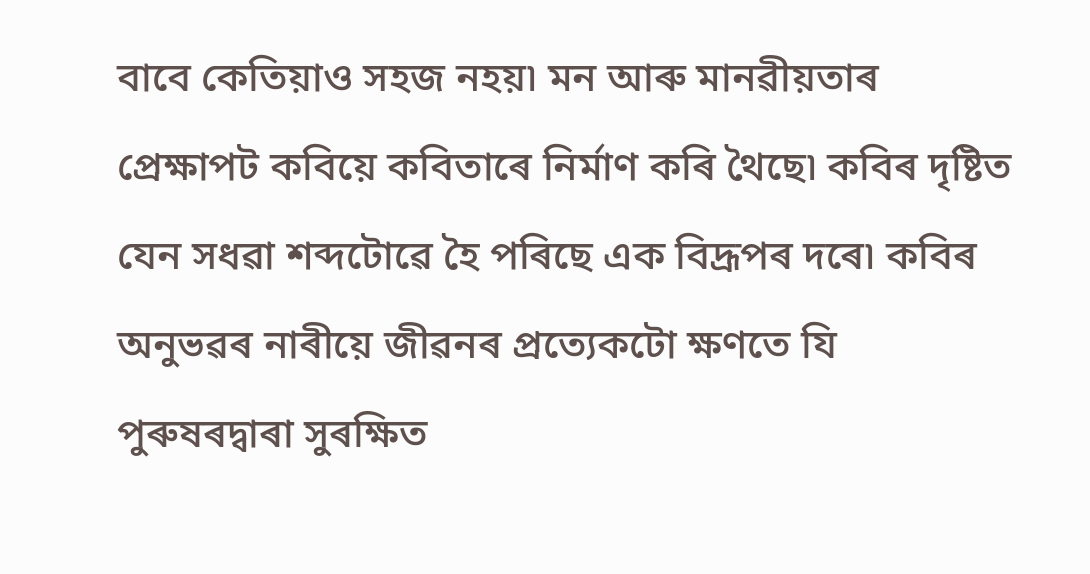বাবে কেতিয়াও সহজ নহয়৷ মন আৰু মানৱীয়তাৰ প্ৰেক্ষাপট কবিয়ে কবিতাৰে নিৰ্মাণ কৰি থৈছে৷ কবিৰ দৃষ্টিত যেন সধৱা শব্দটোৱে হৈ পৰিছে এক বিদ্ৰূপৰ দৰে৷ কবিৰ অনুভৱৰ নাৰীয়ে জীৱনৰ প্ৰত্যেকটো ক্ষণতে যি পুৰুষৰদ্বাৰা সুৰক্ষিত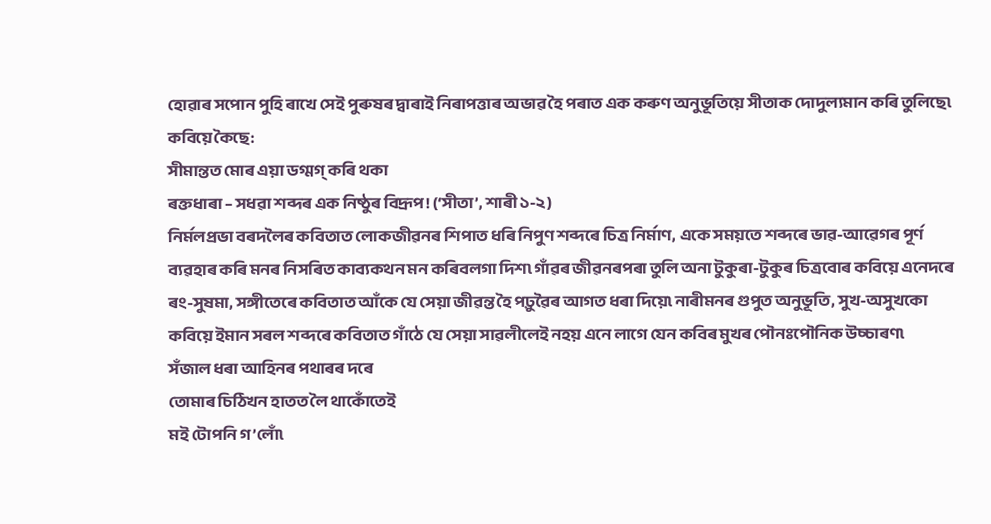হোৱাৰ সপোন পুহি ৰাখে সেই পুৰুষৰ দ্বাৰাই নিৰাপত্তাৰ অভাৱ হৈ পৰাত এক কৰুণ অনুভূতিয়ে সীতাক দোদুল্যমান কৰি তুলিছে৷ কবিয়ে কৈছে:
সীমান্তত মোৰ এয়া ডগ্মগ্ কৰি থকা
ৰক্তধাৰা – সধৱা শব্দৰ এক নিষ্ঠুৰ বিদ্ৰূপ! (‘সীতা’, শাৰী ১-২)
নিৰ্মলপ্ৰভা বৰদলৈৰ কবিতাত লোকজীৱনৰ শিপাত ধৰি নিপুণ শব্দৰে চিত্ৰ নিৰ্মাণ, একে সময়তে শব্দৰে ভাৱ-আৱেগৰ পূৰ্ণ ব্যৱহাৰ কৰি মনৰ নিসৰিত কাব্যকথন মন কৰিবলগা দিশ৷ গাঁৱৰ জীৱনৰপৰা তুলি অনা টুকুৰা-টুকুৰ চিত্ৰবোৰ কবিয়ে এনেদৰে ৰং-সুষমা, সঙ্গীতেৰে কবিতাত আঁকে যে সেয়া জীৱন্ত হৈ পঢ়ুৱৈৰ আগত ধৰা দিয়ে৷ নাৰীমনৰ গুপুত অনুভূতি, সুখ-অসুখকো কবিয়ে ইমান সৰল শব্দৰে কবিতাত গাঁঠে যে সেয়া সাৱলীলেই নহয় এনে লাগে যেন কবিৰ মুখৰ পৌনঃপৌনিক উচ্চাৰণ৷
সঁজাল ধৰা আহিনৰ পথাৰৰ দৰে
তোমাৰ চিঠিখন হাতত লৈ থাকোঁতেই
মই টোপনি গ’লোঁ৷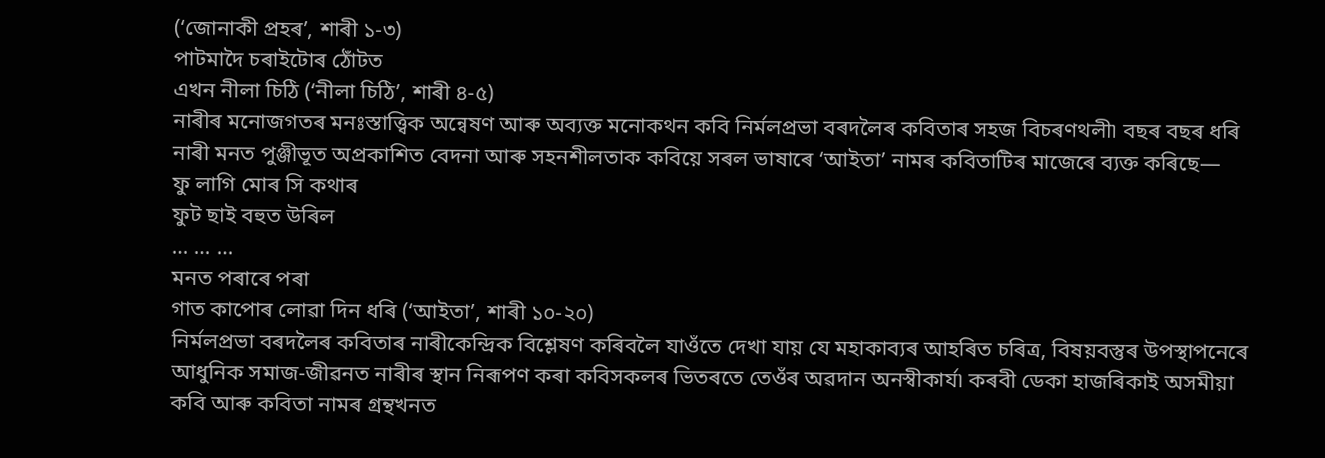(‘জোনাকী প্ৰহৰ’, শাৰী ১-৩)
পাটমাদৈ চৰাইটোৰ ঠোঁটত
এখন নীলা চিঠি (‘নীলা চিঠি’, শাৰী ৪-৫)
নাৰীৰ মনোজগতৰ মনঃস্তাত্ত্বিক অন্বেষণ আৰু অব্যক্ত মনোকথন কবি নিৰ্মলপ্ৰভা বৰদলৈৰ কবিতাৰ সহজ বিচৰণথলী৷ বছৰ বছৰ ধৰি নাৰী মনত পুঞ্জীভূত অপ্ৰকাশিত বেদনা আৰু সহনশীলতাক কবিয়ে সৰল ভাষাৰে ‘আইতা’ নামৰ কবিতাটিৰ মাজেৰে ব্যক্ত কৰিছে—
ফু লাগি মোৰ সি কথাৰ
ফুট ছাই বহুত উৰিল
… … …
মনত পৰাৰে পৰা
গাত কাপোৰ লোৱা দিন ধৰি (‘আইতা’, শাৰী ১০-২০)
নিৰ্মলপ্ৰভা বৰদলৈৰ কবিতাৰ নাৰীকেন্দ্ৰিক বিশ্লেষণ কৰিবলৈ যাওঁতে দেখা যায় যে মহাকাব্যৰ আহৰিত চৰিত্ৰ, বিষয়বস্তুৰ উপস্থাপনেৰে আধুনিক সমাজ-জীৱনত নাৰীৰ স্থান নিৰূপণ কৰা কবিসকলৰ ভিতৰতে তেওঁৰ অৱদান অনস্বীকাৰ্য৷ কৰবী ডেকা হাজৰিকাই অসমীয়া কবি আৰু কবিতা নামৰ গ্ৰন্থখনত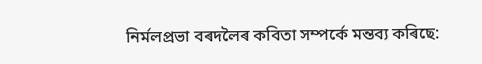নিৰ্মলপ্ৰভা বৰদলৈৰ কবিতা সম্পৰ্কে মন্তব্য কৰিছে: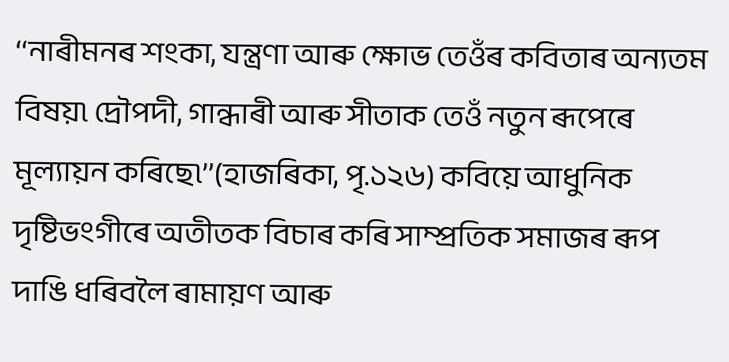‘‘নাৰীমনৰ শংকা, যন্ত্ৰণা আৰু ক্ষোভ তেওঁৰ কবিতাৰ অন্যতম বিষয়৷ দ্ৰৌপদী, গান্ধাৰী আৰু সীতাক তেওঁ নতুন ৰূপেৰে মূল্যায়ন কৰিছে৷’’(হাজৰিকা, পৃ.১২৬) কবিয়ে আধুনিক দৃষ্টিভংগীৰে অতীতক বিচাৰ কৰি সাম্প্ৰতিক সমাজৰ ৰূপ দাঙি ধৰিবলৈ ৰামায়ণ আৰু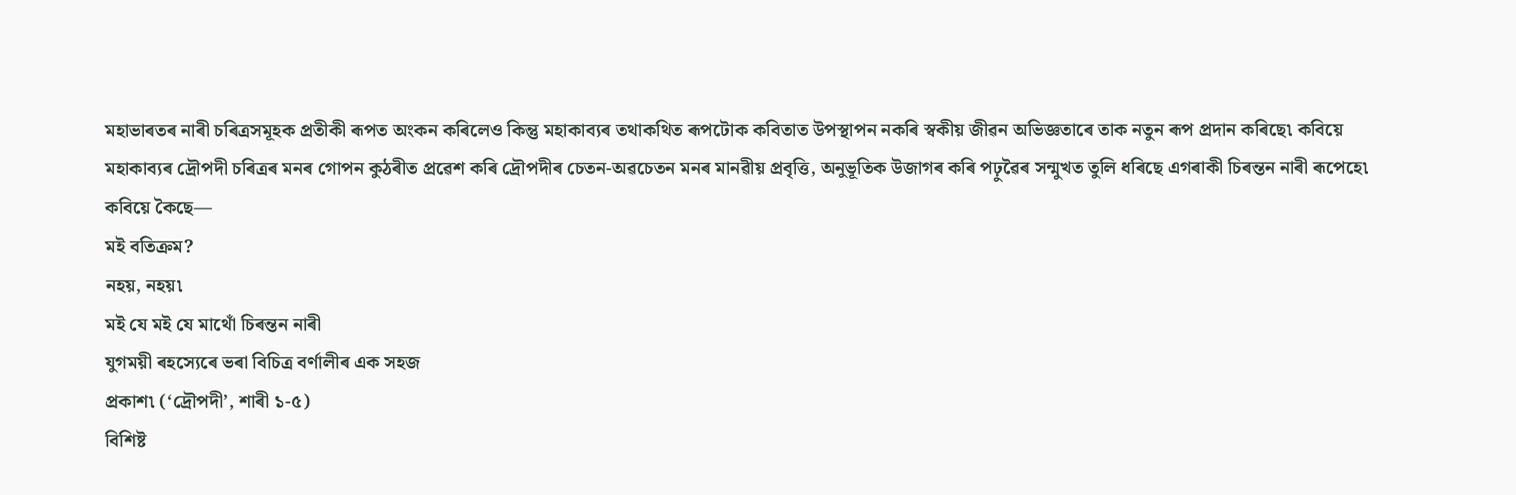মহাভাৰতৰ নাৰী চৰিত্ৰসমূহক প্ৰতীকী ৰূপত অংকন কৰিলেও কিন্তু মহাকাব্যৰ তথাকথিত ৰূপটোক কবিতাত উপস্থাপন নকৰি স্বকীয় জীৱন অভিজ্ঞতাৰে তাক নতুন ৰূপ প্ৰদান কৰিছে৷ কবিয়ে মহাকাব্যৰ দ্ৰৌপদী চৰিত্ৰৰ মনৰ গোপন কুঠৰীত প্ৰৱেশ কৰি দ্ৰৌপদীৰ চেতন-অৱচেতন মনৰ মানৱীয় প্ৰবৃত্তি, অনুভূতিক উজাগৰ কৰি পঢ়ুৱৈৰ সন্মুখত তুলি ধৰিছে এগৰাকী চিৰন্তন নাৰী ৰূপেহে৷ কবিয়ে কৈছে—
মই বতিক্ৰম?
নহয়, নহয়৷
মই যে মই যে মাথোঁ চিৰন্তন নাৰী
যুগময়ী ৰহস্যেৰে ভৰা বিচিত্ৰ বৰ্ণালীৰ এক সহজ
প্ৰকাশ৷ (‘দ্ৰৌপদী’, শাৰী ১-৫)
বিশিষ্ট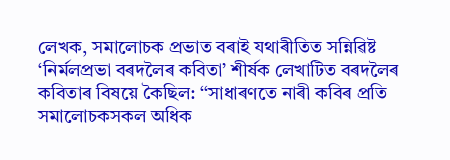লেখক, সমালোচক প্ৰভাত বৰাই যথাৰীতিত সন্নিৱিষ্ট ‘নিৰ্মলপ্ৰভা বৰদলৈৰ কবিতা’ শীৰ্ষক লেখাটিত বৰদলৈৰ কবিতাৰ বিষয়ে কৈছিল: ‘‘সাধাৰণতে নাৰী কবিৰ প্ৰতি সমালোচকসকল অধিক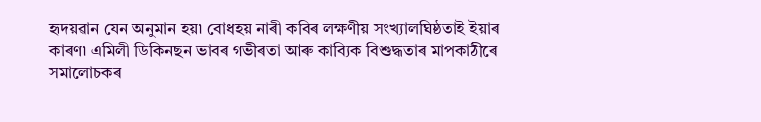হৃদয়ৱান যেন অনুমান হয়৷ বোধহয় নাৰী কবিৰ লক্ষণীয় সংখ্যালঘিষ্ঠতাই ইয়াৰ কাৰণ৷ এমিলী ডিকিনছন ভাবৰ গভীৰতা আৰু কাব্যিক বিশুদ্ধতাৰ মাপকাঠীৰে সমালোচকৰ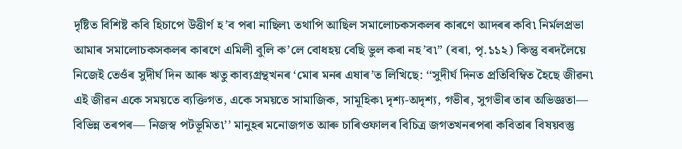দৃষ্টিত বিশিষ্ট কবি হিচাপে উত্তীৰ্ণ হ’ব পৰা নাছিল৷ তথাপি আছিল সমালোচকসকলৰ কাৰণে আদৰৰ কবি৷ নিৰ্মলপ্ৰভা আমাৰ সমালোচকসকলৰ কাৰণে এমিলী বুলি ক’লে বোধহয় বেছি ভুল কৰা নহ’ব৷” (বৰা, পৃ.১১২) কিন্তু বৰদলৈয়ে নিজেই তেওঁৰ সুদীৰ্ঘ দিন আৰু ঋতু কাব্যগ্ৰন্থখনৰ ‘মোৰ মনৰ এষাৰ’ত লিখিছে: ‘‘সুদীৰ্ঘ দিনত প্ৰতিবিম্বিত হৈছে জীৱন৷ এই জীৱন একে সময়তে ব্যক্তিগত, একে সময়তে সামাজিক, সামূহিক৷ দৃশ্য-অদৃশ্য, গভীৰ, সুগভীৰ তাৰ অভিজ্ঞতা— বিভিন্ন তৰপৰ— নিজস্ব পটভূমিত৷’’ মানুহৰ মনোজগত আৰু চাৰিওফালৰ বিচিত্ৰ জগতখনৰপৰা কবিতাৰ বিষয়বস্তু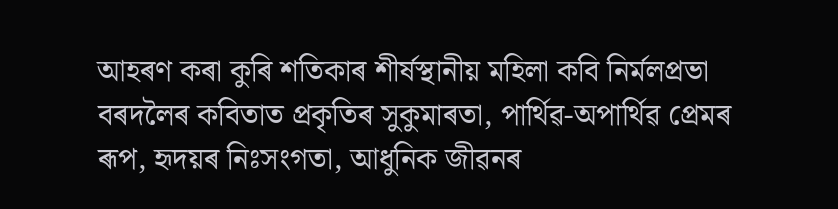আহৰণ কৰা কুৰি শতিকাৰ শীৰ্ষস্থানীয় মহিলা কবি নিৰ্মলপ্ৰভা বৰদলৈৰ কবিতাত প্ৰকৃতিৰ সুকুমাৰতা, পাৰ্থিৱ-অপাৰ্থিৱ প্ৰেমৰ ৰূপ, হৃদয়ৰ নিঃসংগতা, আধুনিক জীৱনৰ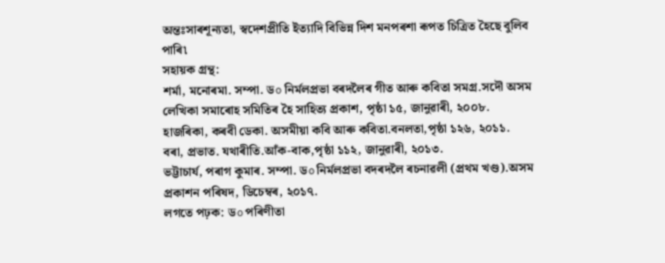অন্তঃসাৰশূন্যতা, স্বদেশপ্ৰীতি ইত্যাদি বিভিন্ন দিশ মনপৰশা ৰূপত চিত্ৰিত হৈছে বুলিব পাৰি৷
সহায়ক গ্ৰন্থ:
শৰ্মা, মনোৰমা. সম্পা. ড੦ নিৰ্মলপ্ৰভা বৰদলৈৰ গীত আৰু কবিতা সমগ্ৰ.সদৌ অসম লেখিকা সমাৰোহ সমিতিৰ হৈ সাহিত্য প্ৰকাশ, পৃষ্ঠা ১৫, জানুৱাৰী, ২০০৮.
হাজৰিকা, কৰবী ডেকা. অসমীয়া কবি আৰু কবিতা.বনলতা,পৃষ্ঠা ১২৬, ২০১১.
বৰা, প্ৰভাত. যথাৰীতি.আঁক-বাক,পৃষ্ঠা ১১২, জানুৱাৰী, ২০১৩.
ভট্টাচাৰ্য, পৰাগ কুমাৰ. সম্পা. ড੦ নিৰ্মলপ্ৰভা বদৰদলৈ ৰচনাৱলী (প্ৰথম খণ্ড).অসম প্ৰকাশন পৰিষদ, ডিচেম্বৰ, ২০১৭.
লগতে পঢ়ক: ড੦ পৰিণীতা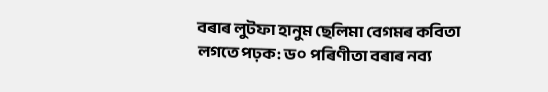বৰাৰ লুটফা হানুম ছেলিমা বেগমৰ কবিতা
লগতে পঢ়ক: ড੦ পৰিণীতা বৰাৰ নব্য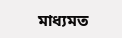মাধ্যমত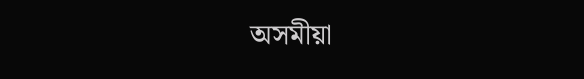অসমীয়া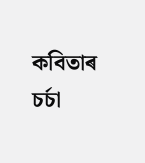কবিতাৰ চৰ্চা